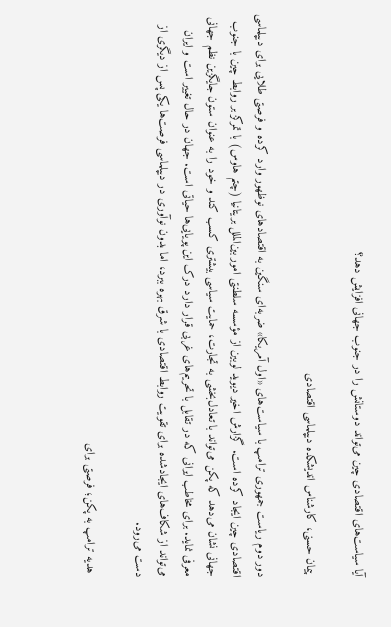آیا سیاست‌های اقتصادی چین می‌تواند دوستانش را در جنوب جهانی افزایش دهد؟

 پیمان حسنی، کارشناس اندیشکده دیپلماسی اقتصادی

دور دوم ریاست جمهوری ترامپ با سیاست‌های «اول آمریکا» ضربه‌ای سنگین به اقتصادهای نوظهور وارد کرده و فرصتی طلایی برای دیپلماسی اقتصادی چین ایجاد کرده است. گزارش اخیر دیوید لوبین از مؤسسه سلطنتی امور بین‌الملل بریتانیا (چتم هاوس) با تمرکز بر روابط چین با جنوب جهانی نشان می‌دهد که پکن می‌تواند با تعادل‌بخشی به تجارت، حمایت سیاسی بیشتری کسب کند و خود را به عنوان ستون جایگزین نظم جهانی معرفی نماید. برای مخاطب ایرانی که در تقابل با تحریم‌های غربی قرار دارد درک این پویایی‌ها حیاتی است. جهان در حال تغییر است و ایران می‌تواند از شکاف‌های ایجادشده برای تقویت روابط اقتصادی با شرق بهره ببرد، اما بدون نوآوری در دیپلماسی فرصت‌ها یکی پس از دیگری از دست می‌رود.

 هدیه ترامپ به پکن؛ فرصتی برای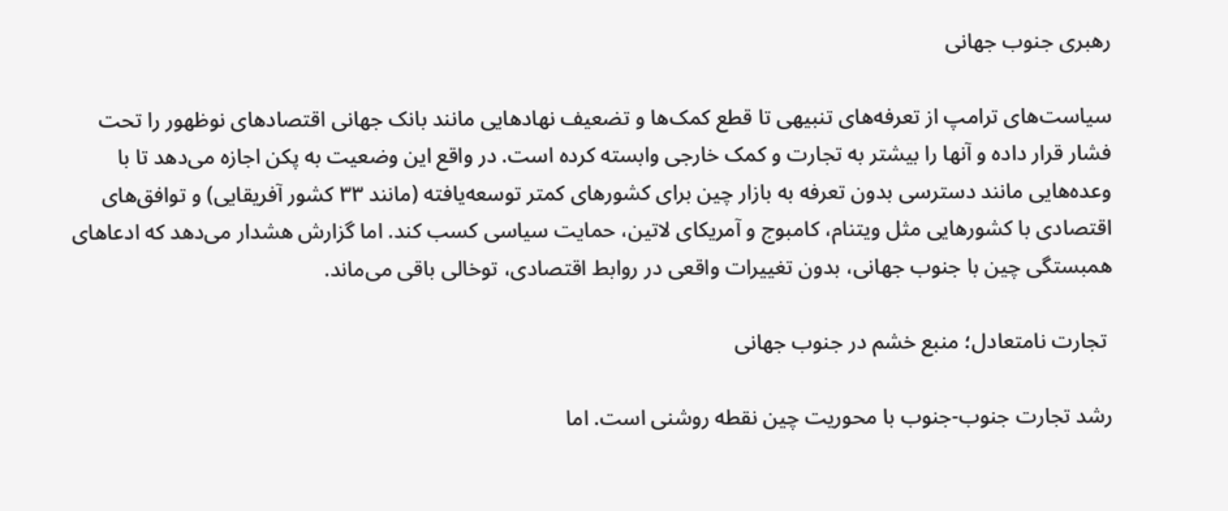رهبری جنوب جهانی

سیاست‌های ترامپ از تعرفه‌های تنبیهی تا قطع کمک‌ها و تضعیف نهادهایی مانند بانک جهانی اقتصادهای نوظهور را تحت فشار قرار داده و آنها را بیشتر به تجارت و کمک خارجی وابسته کرده است. در واقع این وضعیت به پکن اجازه می‌دهد تا با وعده‌هایی مانند دسترسی بدون تعرفه به بازار چین برای کشورهای کمتر توسعه‌یافته (مانند ۳۳ کشور آفریقایی) و توافق‌های اقتصادی با کشورهایی مثل ویتنام، کامبوج و آمریکای لاتین، حمایت سیاسی کسب کند. اما گزارش هشدار می‌دهد که ادعاهای همبستگی چین با جنوب جهانی، بدون تغییرات واقعی در روابط اقتصادی، توخالی باقی می‌ماند.

 تجارت نامتعادل؛ منبع خشم در جنوب جهانی

رشد تجارت جنوب-جنوب با محوریت چین نقطه روشنی است. اما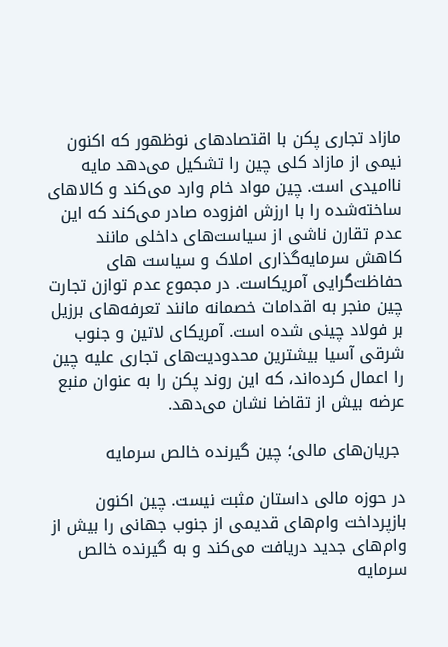مازاد تجاری پکن با اقتصادهای نوظهور که اکنون نیمی از مازاد کلی چین را تشکیل می‌دهد مایه ناامیدی است. چین مواد خام وارد می‌کند و کالاهای ساخته‌شده را با ارزش افزوده صادر می‌کند که این عدم تقارن ناشی از سیاست‌های داخلی مانند کاهش سرمایه‌گذاری املاک و سیاست های حفاظت‌گرایی آمریکاست. در مجموع عدم توازن تجارت چین منجر به اقدامات خصمانه مانند تعرفه‌های برزیل بر فولاد چینی شده است. آمریکای لاتین و جنوب شرقی آسیا بیشترین محدودیت‌های تجاری علیه چین را اعمال کرده‌اند، که این روند پکن را به عنوان منبع عرضه بیش از تقاضا نشان می‌دهد.

 جریان‌های مالی؛ چین گیرنده خالص سرمایه

در حوزه مالی داستان مثبت نیست. چین اکنون بازپرداخت وام‌های قدیمی از جنوب جهانی را بیش از وام‌های جدید دریافت می‌کند و به گیرنده خالص سرمایه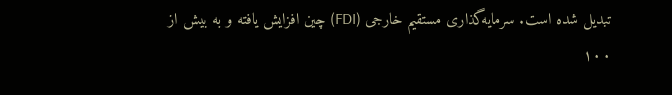تبدیل شده است. سرمایه‌گذاری مستقیم خارجی (FDI) چین افزایش یافته و به بیش از ۱۰۰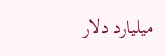میلیارد دلار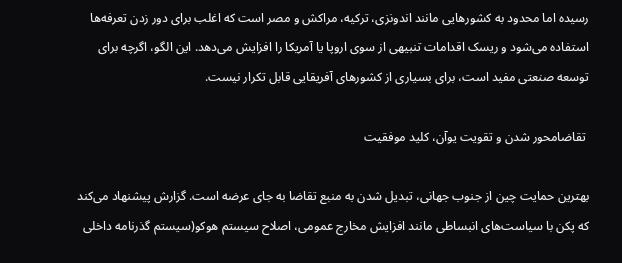رسیده اما محدود به کشورهایی مانند اندونزی، ترکیه، مراکش و مصر است که اغلب برای دور زدن تعرفه‌ها استفاده می‌شود و ریسک اقدامات تنبیهی از سوی اروپا یا آمریکا را افزایش می‌دهد. این الگو، اگرچه برای توسعه صنعتی مفید است، برای بسیاری از کشورهای آفریقایی قابل تکرار نیست.

 تقاضامحور شدن و تقویت یوآن، کلید موفقیت

بهترین حمایت چین از جنوب جهانی، تبدیل شدن به منبع تقاضا به جای عرضه است. گزارش پیشنهاد می‌کند که پکن با سیاست‌های انبساطی مانند افزایش مخارج عمومی، اصلاح سیستم هوکو(سیستم گذرنامه داخلی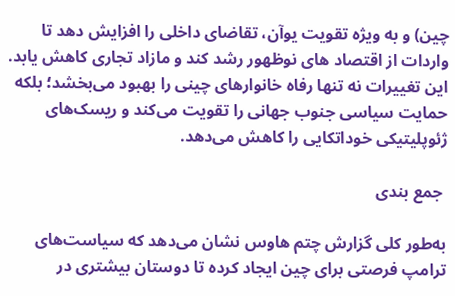چین) و به ویژه تقویت یوآن، تقاضای داخلی را افزایش دهد تا واردات از اقتصاد های نوظهور رشد کند و مازاد تجاری کاهش یابد. این تغییرات نه تنها رفاه خانوارهای چینی را بهبود می‌بخشد؛ بلکه حمایت سیاسی جنوب جهانی را تقویت می‌کند و ریسک‌های ژئوپلیتیکی خوداتکایی را کاهش می‌دهد.

 جمع بندی

به‌طور کلی گزارش چتم هاوس نشان می‌دهد که سیاست‌های ترامپ فرصتی برای چین ایجاد کرده تا دوستان بیشتری در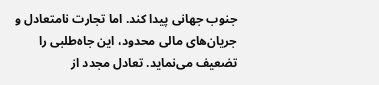جنوب جهانی پیدا کند. اما تجارت نامتعادل و جریان‌های مالی محدود، این جاه‌طلبی را تضعیف می‌نماید. تعادل مجدد از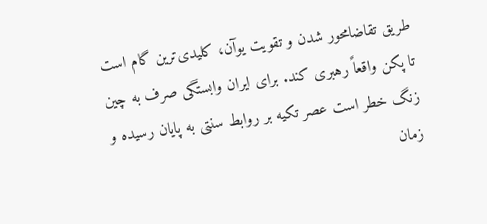طریق تقاضامحور شدن و تقویت یوآن، کلیدی‌ترین گام است تا پکن واقعاً رهبری کند. برای ایران وابستگی صرف به چین زنگ خطر است عصر تکیه بر روابط سنتی به پایان رسیده و زمان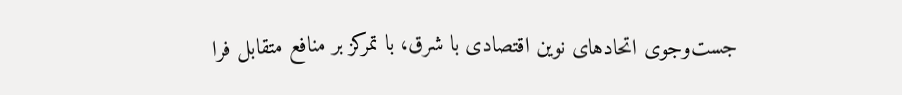جست‌وجوی اتحادهای نوین اقتصادی با شرق، با تمرکز بر منافع متقابل فرا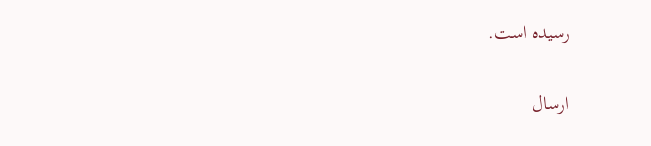رسیده است.

ارسال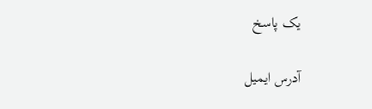یک پاسخ

آدرس ایمیل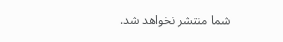شما منتشر نخواهد شد.